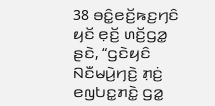38 ꤋꤢꤨ꤭ꤕꤢꤩ꤬ꤒꤢ꤬ꤚꤢꤨ ꤟꤢꤩ ꤕ꤫ꤢꤩ꤬ ꤛꤢꤩ꤬ꤞꤤ꤭ ꤔꤢꤧ, “ꤞꤢꤧꤟꤢꤨ ꤡꤢꤪꤗꤣꤧ꤬ꤚꤢꤧ꤬ ꤊ꤫ꤢꤦ꤬ ꤕꤜꤝꤢ꤭ꤊꤢꤧ꤭ ꤞꤤ꤭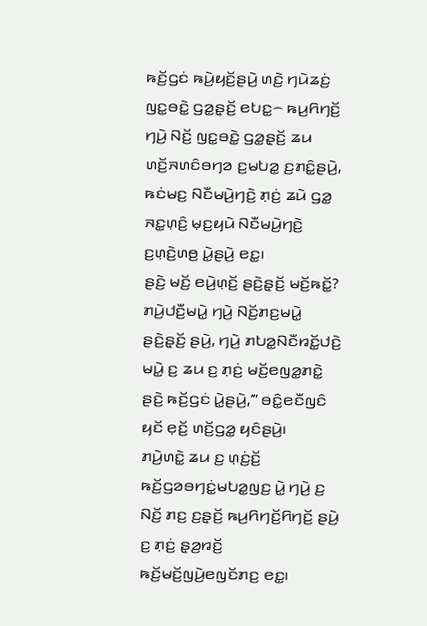ꤒꤢꤩ꤬ꤞꤢꤦ ꤒꤣꤧ꤬ꤟꤢꤩ꤬ꤔꤣꤧ꤬ ꤛꤢꤧ꤬ ꤚꤣꤧꤘꤢꤦ꤬ ꤜꤢ꤭ꤋꤢꤧ꤭ ꤞꤤ꤭ꤔ꤫ꤢꤩ꤬ ꤕꤝꤢ꤭꤮ ꤒꤣ꤬ꤖꤚꤢꤩ꤬ ꤚꤣꤧ꤬ ꤡꤢꤩ꤬ ꤜꤢ꤭ꤋꤢꤧ꤭ ꤞꤤ꤭ꤔ꤫ꤢꤩ꤬ ꤘꤣ ꤛꤢꤩ꤬ꤏꤛꤢꤨꤋꤚꤤ ꤢ꤬ꤗꤝꤤ꤭ ꤢ꤬ꤊꤢꤨ꤭ꤔꤣꤧ꤬, ꤒꤢꤦꤗꤢ꤬ ꤡꤢꤪꤗꤣꤧ꤬ꤚꤢꤧ꤬ ꤊ꤫ꤢꤦ꤬ ꤘꤣꤧ ꤞꤤ꤭ ꤏꤢ꤭ꤛ꤫ꤢꤨ꤬ ꤗ꤫ꤢ꤬ꤟꤣꤧ ꤡꤢꤪꤗꤣꤧ꤬ꤚꤢꤧ꤬ ꤢ꤬ꤛ꤫ꤢꤧ꤬ꤛꤥ꤬ ꤣꤧ꤭ꤔꤣꤧ꤬ ꤕꤢ꤭꤯
ꤔꤢꤧ꤬ ꤗꤢꤩ꤬ ꤕꤣꤧ꤬ꤛ꤫ꤢꤩ꤬ ꤔꤢꤧ꤬ꤔ꤫ꤢꤩ꤬ ꤗꤢꤩ꤬ꤒꤢꤩ꤭? ꤊꤣꤧ꤬ꤓꤢꤪ꤬ꤗꤣꤧ꤭ ꤚꤣꤧ꤬ ꤡꤢꤩ꤬ꤊꤢ꤬ꤗꤣꤧ꤭ ꤔꤢꤧ꤬ꤔ꤫ꤢꤩ꤬ ꤔꤣꤧ꤬, ꤚꤣꤧ꤬ ꤊꤝꤤ꤭ꤡꤢꤪꤙꤢꤩ꤭ꤓꤢꤧ꤬ ꤗꤣꤧ꤭ ꤢ꤬ ꤘꤣ ꤢ꤬ ꤊ꤫ꤢꤦ꤬ ꤗꤢꤩ꤬ꤕꤜꤤ꤭ꤊꤢꤧ꤭ ꤔꤢꤧ꤬ ꤒꤢꤩ꤬ꤞꤢꤦ ꤣꤧ꤭ꤔꤣꤧ꤬,’” ꤋꤢꤨ꤭ꤕꤢꤪꤜꤢꤨ ꤟꤢꤩ ꤕ꤫ꤢꤩ꤬ ꤛꤢꤩ꤬ꤞꤤ꤭ ꤟꤢꤨꤔꤣꤧ꤬꤯
ꤊꤣꤧ꤬ꤛꤢꤧ꤭ ꤘꤣ ꤢ꤬ ꤛ꤫ꤢꤦ꤬ꤢꤩ꤬ ꤒꤢꤩ꤬ꤞꤤꤋꤚꤢꤦ꤭ꤗꤝꤤ꤭ꤜꤢ꤬ ꤣꤧ꤭ ꤚꤣꤧ꤬ ꤢ꤬ ꤡꤢꤩ꤬ ꤊꤢ꤬ ꤢ꤬ꤔ꤫ꤢꤩ꤬ ꤒꤣ꤬ꤖꤚꤢꤩ꤬ꤖꤚꤢꤩ꤬ ꤔꤣꤧ꤬ ꤢ꤬ ꤊ꤫ꤢꤦ꤬ ꤔ꤫ꤤ꤬ꤙꤢꤩ꤬ ꤒꤢꤩ꤬ꤗꤢꤩ꤬ꤜꤣꤧ꤬ꤕꤜꤢꤩꤊꤢ꤬ ꤕꤢ꤭꤯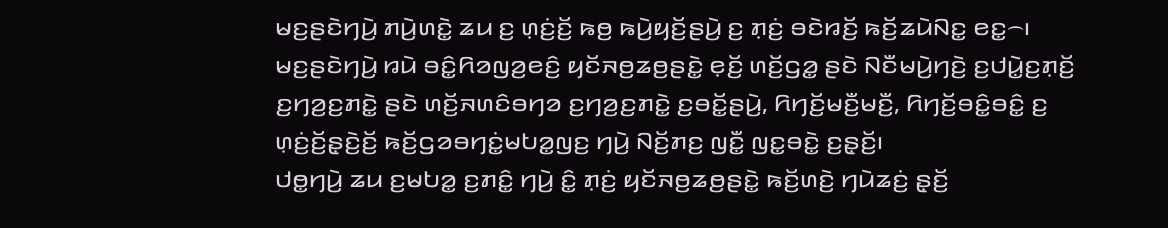ꤗꤢ꤬ꤔꤢꤧꤚꤣꤧ꤬ ꤊꤣꤧ꤬ꤛꤢꤧ꤭ ꤘꤣ ꤢ꤬ ꤛ꤫ꤢꤦ꤬ꤢꤩ꤬ ꤒꤥ꤬ ꤒꤣꤧ꤬ꤟꤢꤩ꤬ꤔꤣꤧ꤬ ꤢ꤬ ꤊ꤫ꤢꤦ꤬ ꤋꤢꤧꤙꤢꤩ꤬ ꤒꤢꤩ꤬ꤘꤣꤧꤡꤢ꤭ ꤕꤢ꤭꤮꤯
ꤗꤢ꤬ꤔꤢꤧꤚꤣꤧ꤬ ꤙꤣꤧ ꤋꤢꤨ꤭ꤖꤤꤜꤤ꤬ꤕꤢꤨ꤬ ꤟꤢꤩꤏꤥ꤬ꤘꤥ꤬ꤔꤢꤧ꤭ ꤕ꤫ꤢꤩ꤬ ꤛꤢꤩ꤬ꤞꤤ꤭ ꤔꤢꤧ ꤡꤢꤪꤗꤣꤧ꤬ꤚꤢꤧ꤬ ꤢ꤬ꤓꤣꤧ꤭ꤢ꤬ꤊ꤫ꤢꤩ꤬ ꤢ꤬ꤚꤤ꤬ꤢ꤬ꤊꤢꤧ꤭ ꤔꤢꤧ ꤛꤢꤩ꤬ꤏꤛꤢꤨꤋꤚꤤ ꤢ꤬ꤚꤤ꤬ꤢ꤬ꤊꤢꤧ꤭ ꤢ꤬ꤋꤢꤩ꤭ꤔꤣꤧ꤬, ꤖꤚꤢꤩ꤬ꤗꤢꤪ꤬ꤗꤢꤪ꤬, ꤖꤚꤢꤩ꤬ꤋꤢꤨ꤭ꤋꤢꤨ꤭ ꤢ꤬ ꤛ꤫ꤢꤦ꤬ꤢꤩ꤬ꤔ꤫ꤢꤧ꤬ꤢꤩ꤬ ꤒꤢꤩ꤬ꤞꤤꤋꤚꤢꤦ꤭ꤗꤝꤤ꤭ꤜꤢ꤬ ꤚꤣꤧ꤬ ꤡꤢꤩ꤬ꤊꤢ꤬ ꤜꤢꤪ꤭ ꤜꤢ꤭ꤋꤢꤧ꤭ ꤢ꤬ꤔ꤫ꤢꤩ꤬꤯
ꤓꤥ꤭ꤚꤣꤧ꤬ ꤘꤣ ꤢ꤬ꤗꤝꤤ꤭ ꤢ꤬ꤊꤢꤨ꤭ ꤚꤣꤧ꤬ ꤢꤨ꤭ ꤊ꤫ꤢꤦ꤬ ꤟꤢꤩꤏꤥ꤬ꤘꤥ꤬ꤔꤢꤧ꤭ ꤒꤢꤩ꤬ꤛꤢꤧ꤬ ꤚꤣꤧꤘꤢꤦ꤬ ꤔ꤫ꤢꤩ꤬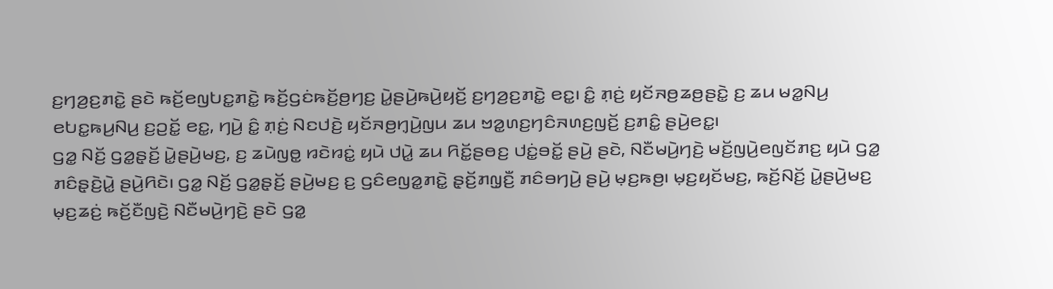ꤢ꤬ꤚꤤ꤬ꤢ꤬ꤊꤢꤧ꤭ ꤔꤢꤧ ꤒꤢꤩ꤬ꤕꤜꤝꤢ꤭ꤊꤢꤧ꤭ ꤒꤢꤩ꤬ꤞꤢꤦꤒꤢꤩ꤬ꤥ꤬ꤚꤢ꤬ ꤣꤧ꤭ꤔꤣꤧ꤬ꤒꤣꤧ꤬ꤟꤢꤩ꤬ ꤢ꤬ꤚꤤ꤬ꤢ꤬ꤊꤢꤧ꤭ ꤕꤢ꤭꤯ ꤢꤨ꤭ ꤊ꤫ꤢꤦ꤬ ꤟꤢꤩꤏꤥ꤬ꤘꤥ꤬ꤔꤢꤧ꤭ ꤢ꤬ ꤘꤣ ꤗꤤ꤭ꤡꤣ꤬ ꤕꤝꤢ꤭ꤒꤣ꤬ꤡꤣ꤬ ꤢ꤬ꤑꤢꤩ꤭ ꤕꤢ꤭, ꤚꤣꤧ꤬ ꤢꤨ꤭ ꤊ꤫ꤢꤦ꤬ ꤡꤢꤓꤢꤧ꤬ ꤟꤢꤩꤏꤥ꤬ꤚ꤫ꤣꤧ꤬ꤜꤣ ꤘꤣ ꤠꤤ꤭ꤛꤢ꤬ꤚꤢꤨꤏꤛꤢ꤬ꤜꤢꤩ꤬ ꤢ꤬ꤊꤢꤨ꤭ ꤔꤣꤧ꤬ꤕꤢ꤭꤯
ꤞꤤ꤭ ꤡꤢꤩ꤬ ꤞꤤ꤭ꤔ꤫ꤢꤩ꤬ ꤣꤧ꤭ꤔꤣꤧ꤬ꤗꤢ꤬, ꤢ꤬ ꤘꤣꤧꤜꤥ꤭ ꤙꤢꤧꤙꤢꤦ꤭ ꤟꤣꤧ ꤓꤣꤧ꤭ ꤘꤣ ꤖꤢꤩ꤭ꤔꤥꤢ꤬ ꤓꤢꤦ꤭ꤋꤢꤩ꤭ ꤔꤣꤧ꤬ ꤔꤢꤧ, ꤡꤢꤪꤗꤣꤧ꤬ꤚꤢꤧ꤬ ꤗꤢꤩ꤬ꤜꤣꤧ꤬ꤕꤜꤢꤩꤊꤢ꤬ ꤟꤣꤧ ꤞꤤ꤭ ꤊꤢꤨꤔ꤫ꤢꤧ꤬ꤣꤧ꤭ ꤔꤣꤧ꤬ꤖꤢꤧ꤯ ꤞꤤ꤭ ꤡꤢꤩ꤬ ꤞꤤ꤭ꤔ꤫ꤢꤩ꤬ ꤔꤣꤧ꤬ꤗꤢ꤬ ꤢ꤬ ꤞꤢꤨꤕꤜꤤ꤭ꤊꤢꤧ꤭ ꤔ꤫ꤢꤩ꤬ꤊꤜ꤫ꤢꤪ꤬ ꤊꤢꤨꤋꤚꤣꤧ꤬ ꤔꤣꤧ꤬ ꤗ꤫ꤢ꤬ꤒꤥ꤬꤯ ꤗ꤫ꤢ꤬ꤟꤢꤩꤗꤢ꤬, ꤒꤢꤩ꤬ꤡꤢꤩ꤬ ꤣꤧ꤭ꤔꤣꤧ꤬ꤗꤢ꤬ ꤗ꤫ꤢ꤬ꤘꤢꤦ꤬ ꤒꤢꤩ꤬ꤢꤪꤜꤢꤧ꤬ ꤡꤢꤪꤗꤣꤧ꤬ꤚꤢꤧ꤬ ꤔꤢꤧ ꤞꤤ꤭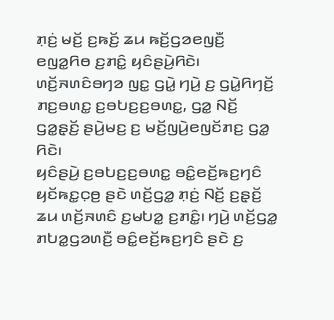ꤊ꤫ꤢꤦ꤬ ꤗꤢꤩ꤬ ꤢ꤬ꤒꤢꤩ꤬ ꤘꤣ ꤒꤢꤩ꤬ꤞꤤꤕꤜꤢꤪ꤬ ꤕꤜꤤ꤭ꤖꤥ ꤢ꤬ꤊꤢꤨ꤭ ꤟꤢꤨꤔꤣꤧ꤬ꤖꤢꤧ꤯ ꤛꤢꤩ꤬ꤏꤛꤢꤨꤋꤚꤤ ꤜꤢ꤭ ꤞꤣꤧ꤭ ꤚꤣꤧ꤬ ꤢ꤬ ꤞꤣꤧ꤭ꤖꤚꤢꤩ꤬ ꤊꤢ꤬ꤋꤛꤢ꤭ ꤢ꤬ꤋꤝꤢ꤬ꤢ꤬ꤋꤛꤢ꤭, ꤞꤤ꤭ ꤡꤢꤩ꤬ ꤞꤤ꤭ꤔ꤫ꤢꤩ꤬ ꤔꤣꤧ꤬ꤗꤢ꤬ ꤢ꤬ ꤗꤢꤩ꤬ꤜꤣꤧ꤬ꤕꤜꤢꤩꤊꤢ꤬ ꤞꤤ꤭ ꤖꤢꤧ꤯
ꤟꤢꤨꤔꤣꤧ꤬ ꤢ꤬ꤋꤝꤢ꤬ꤢ꤬ꤋꤛꤢ꤭ ꤋꤢꤨ꤭ꤕꤢꤩ꤬ꤒꤢ꤬ꤚꤢꤨ ꤟꤢꤩꤒꤢ꤭ꤍ꤫ꤥ꤬ ꤔꤢꤧ ꤛꤢꤩ꤬ꤞꤤ꤭ ꤊ꤫ꤢꤦ꤬ ꤡꤢꤩ꤬ ꤢ꤬ꤔ꤫ꤢꤩ꤬ ꤘꤣ ꤛꤢꤩ꤬ꤏꤛꤢꤨ ꤢ꤬ꤗꤝꤤ꤭ ꤢ꤬ꤊꤢꤨ꤭꤯ ꤚꤣꤧ꤬ ꤛꤢꤩ꤬ꤞꤤ꤭ ꤊꤝꤤ꤭ꤞꤤꤛꤢꤪ꤬ ꤋꤢꤨ꤭ꤕꤢꤩ꤬ꤒꤢ꤬ꤚꤢꤨ ꤔꤢꤧ ꤢ꤬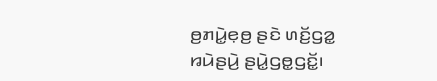ꤥ꤬ꤊꤣꤧ꤭ꤕ꤫ꤥ꤬ ꤔꤢꤧ ꤛꤢꤩ꤬ꤞꤤ꤭ ꤙꤣꤧꤔꤣꤧ꤬ ꤔꤣꤧ꤭ꤞꤥ꤭ꤞꤢꤩ꤭꤯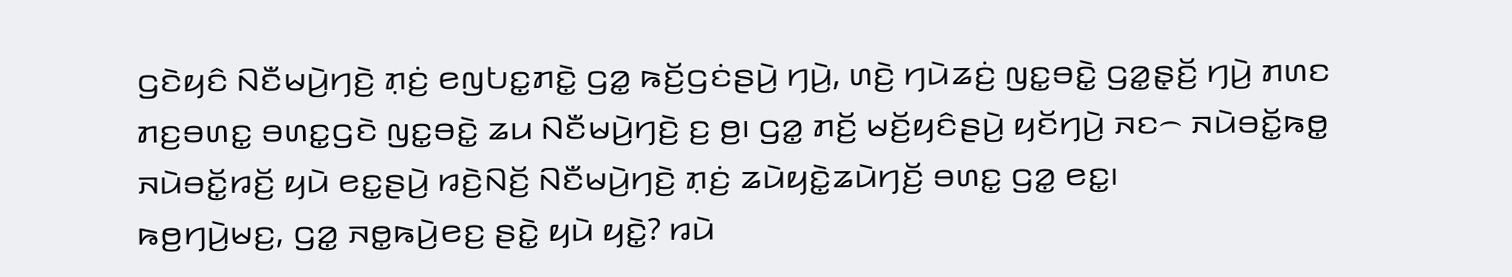ꤞꤢꤧꤟꤢꤨ ꤡꤢꤪꤗꤣꤧ꤬ꤚꤢꤧ꤬ ꤊ꤫ꤢꤦ꤬ ꤕꤜꤝꤢ꤭ꤊꤢꤧ꤭ ꤞꤤ꤭ ꤒꤢꤩ꤬ꤞꤢꤦꤔꤣꤧ꤬ ꤚꤣꤧ꤬, ꤛꤢꤧ꤬ ꤚꤣꤧꤘꤢꤦ꤬ ꤜꤢ꤭ꤋꤢꤧ꤭ ꤞꤤ꤭ꤔ꤫ꤢꤩ꤬ ꤚꤣꤧ꤬ ꤊꤛꤢ ꤊꤢ꤬ꤋꤛꤢ꤭ ꤋꤛꤢ꤭ꤞꤢꤧ ꤜꤢ꤭ꤋꤢꤧ꤭ ꤘꤣ ꤡꤢꤪꤗꤣꤧ꤬ꤚꤢꤧ꤬ ꤢ꤬ ꤥ꤬꤯ ꤞꤤ꤭ ꤊꤢꤩ꤬ ꤗꤢꤩ꤬ꤟꤢꤨꤔꤣꤧ꤬ ꤟꤢꤩꤚꤣꤧ꤬ ꤏꤢ꤮ ꤏꤣꤧꤋꤢꤩ꤭ꤒꤥ꤭ ꤏꤣꤧꤋꤢꤩ꤭ꤙꤢꤩ꤬ ꤟꤣꤧ ꤕꤢ꤭ꤔꤣꤧ꤬ ꤙꤢꤧ꤬ꤡꤢꤩ꤬ ꤡꤢꤪꤗꤣꤧ꤬ꤚꤢꤧ꤬ ꤊ꤫ꤢꤦ꤬ ꤘꤣꤧꤟꤢꤧ꤭ꤘꤣꤧꤚꤢꤩ꤬ ꤋꤛꤢ꤭ ꤞꤤ꤭ ꤕꤢ꤭꤯
ꤒꤥ꤬ꤚꤣꤧ꤬ꤗꤢ꤬, ꤞꤤ꤭ ꤏꤥ꤭ꤒꤣꤧ꤬ꤕꤢ꤬ ꤔꤢꤧ꤭ ꤟꤣꤧ ꤟꤢꤧ꤭? ꤙꤣꤧ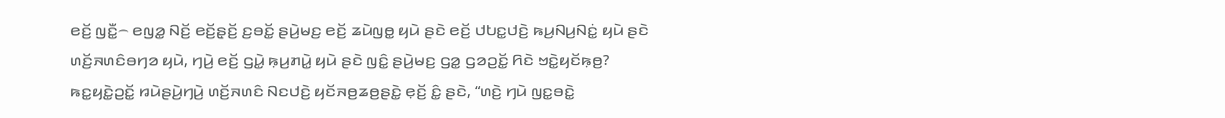ꤕꤢꤩ꤬ ꤜꤢꤪ꤭꤮ ꤕꤜꤤ꤭ ꤡꤢꤩ꤬ ꤕꤢꤩ꤬ꤔ꤫ꤢꤩ꤬ ꤢ꤬ꤋꤢꤩ꤭ ꤔꤣꤧ꤬ꤗꤢ꤬ ꤕꤢꤩ꤬ ꤘꤣꤧꤜꤥ꤭ ꤟꤣꤧ ꤔꤢꤧ ꤕꤢꤩ꤬ ꤓꤝꤢ꤭ꤓꤢꤧ꤬ ꤒꤣ꤬ꤡꤣ꤬ꤡꤢꤦ꤭ ꤟꤣꤧ ꤔꤢꤧ ꤛꤢꤩ꤬ꤏꤛꤢꤨꤋꤚꤤ ꤟꤣꤧ, ꤚꤣꤧ꤬ ꤕꤢꤩ꤬ ꤞꤣꤧ꤭ ꤒ꤫ꤣ꤬ꤊꤣꤧ꤭ ꤟꤣꤧ ꤔꤢꤧ ꤜꤢꤨ꤭ ꤔꤣꤧ꤬ꤗꤢ꤬ ꤞꤤ꤭ ꤞꤤꤑꤢꤩ꤭ ꤖꤢꤧ ꤠꤢꤧ꤭ꤟꤢꤩꤒ꤫ꤥ꤬?
ꤒꤢ꤭ꤟꤢꤧ꤭ꤑꤢꤩ꤭ ꤙꤣꤧꤔꤣꤧ꤬ꤚꤣꤧ꤬ ꤛꤢꤩ꤬ꤏꤛꤢꤨ ꤡꤢꤓꤢꤧ꤬ ꤟꤢꤩꤏꤥ꤬ꤘꤥ꤬ꤔꤢꤧ꤭ ꤕ꤫ꤢꤩ꤬ ꤢꤨ꤭ ꤔꤢꤧ, “ꤛꤢꤧ꤬ ꤚꤣꤧ ꤜꤢ꤭ꤋꤢꤧ꤭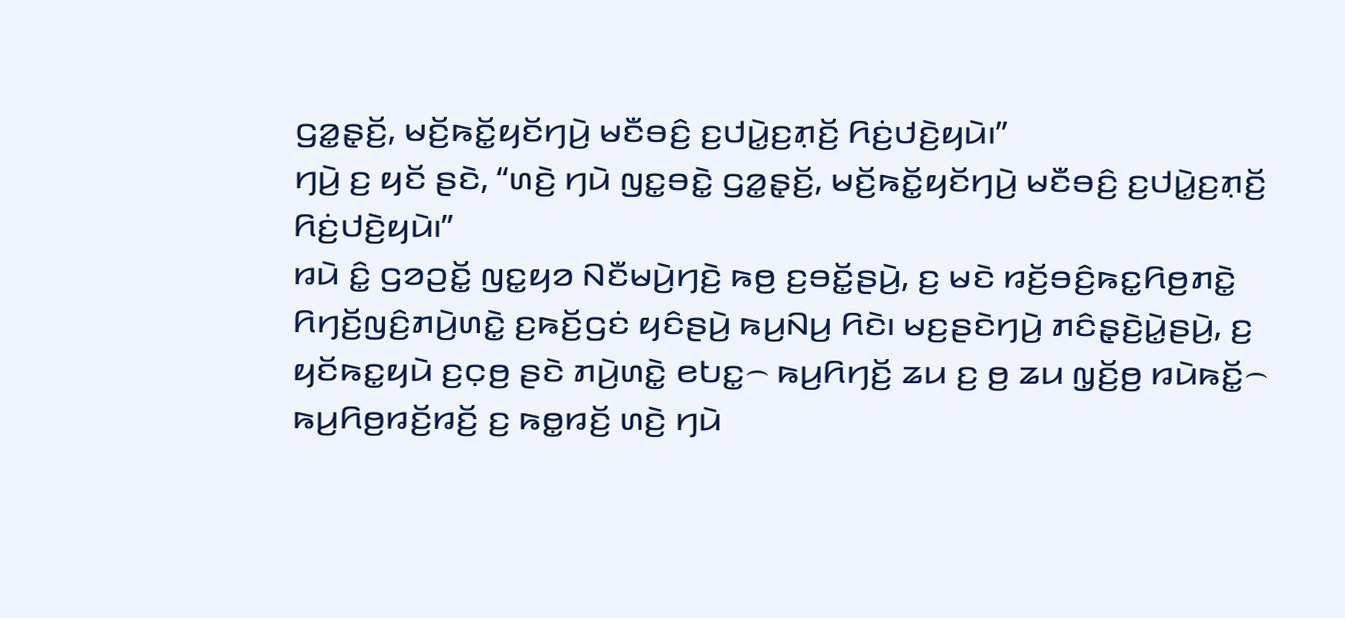ꤞꤤ꤭ꤔ꤫ꤢꤩ꤬, ꤗꤢꤩ꤬ꤒꤢꤩ꤭ꤟꤢꤩꤚꤣꤧ꤬ ꤗꤢꤪꤋꤢꤨ꤬ ꤢ꤬ꤓꤣꤧ꤭ꤢ꤬ꤊ꤫ꤢꤩ꤬ ꤖꤢꤦ꤬ꤓꤢꤧ꤬ꤟꤣꤧ꤯”
ꤚꤣꤧ꤬ ꤢ꤬ ꤟꤢꤩ ꤔꤢꤧ, “ꤛꤢꤧ꤬ ꤚꤣꤧ ꤜꤢ꤭ꤋꤢꤧ꤭ ꤞꤤ꤭ꤔ꤫ꤢꤩ꤬, ꤗꤢꤩ꤬ꤒꤢꤩ꤭ꤟꤢꤩꤚꤣꤧ꤬ ꤗꤢꤪꤋꤢꤨ꤬ ꤢ꤬ꤓꤣꤧ꤭ꤢ꤬ꤊ꤫ꤢꤩ꤬ ꤖꤢꤦ꤬ꤓꤢꤧ꤬ꤟꤣꤧ꤯”
ꤙꤣꤧ ꤢꤨ꤭ ꤞꤤꤑꤢꤩ꤭ ꤜꤢ꤭ꤟꤤ ꤡꤢꤪꤗꤣꤧ꤬ꤚꤢꤧ꤬ ꤒꤥ꤬ ꤢ꤬ꤋꤢꤩ꤭ꤔꤣꤧ꤬, ꤢ꤬ ꤗꤢꤧ ꤙꤢꤩ꤬ꤋꤢꤨ꤬ꤒꤢ꤭ꤖꤥ꤬ꤊꤢꤧ꤭ ꤖꤚꤢꤩ꤬ꤜꤢꤨ꤬ꤊꤣꤧ꤬ꤛꤢꤧ꤭ ꤢ꤬ꤒꤢꤩ꤬ꤞꤢꤦ ꤟꤢꤨꤔꤣꤧ꤬ ꤒꤣ꤬ꤡꤣ꤬ ꤖꤢꤧ꤯ ꤗꤢ꤬ꤔꤢꤧꤚꤣꤧ꤬ ꤊꤢꤨꤔ꤫ꤢꤧ꤬ꤣꤧ꤭ꤔꤣꤧ꤬, ꤢ꤬ ꤟꤢꤩꤒꤢ꤭ꤟꤣꤧ ꤢ꤬ꤍ꤫ꤥ꤬ ꤔꤢꤧ ꤊꤣꤧ꤬ꤛꤢꤧ꤭ ꤕꤝꤢ꤭꤮ ꤒꤣ꤬ꤖꤚꤢꤩ꤬ ꤘꤣ ꤢ꤬ ꤥ꤬ ꤘꤣ ꤜ꤫ꤢꤩ꤬ꤥ꤬ ꤙꤣꤧꤒꤢꤩ꤭꤮ ꤒꤣ꤬ꤖꤥ꤬ꤙꤢꤩ꤬ꤙꤢꤩ꤬ ꤢ꤬ ꤒꤥ꤭ꤙꤢꤩ꤬ ꤛꤢꤧ꤬ ꤚꤣꤧ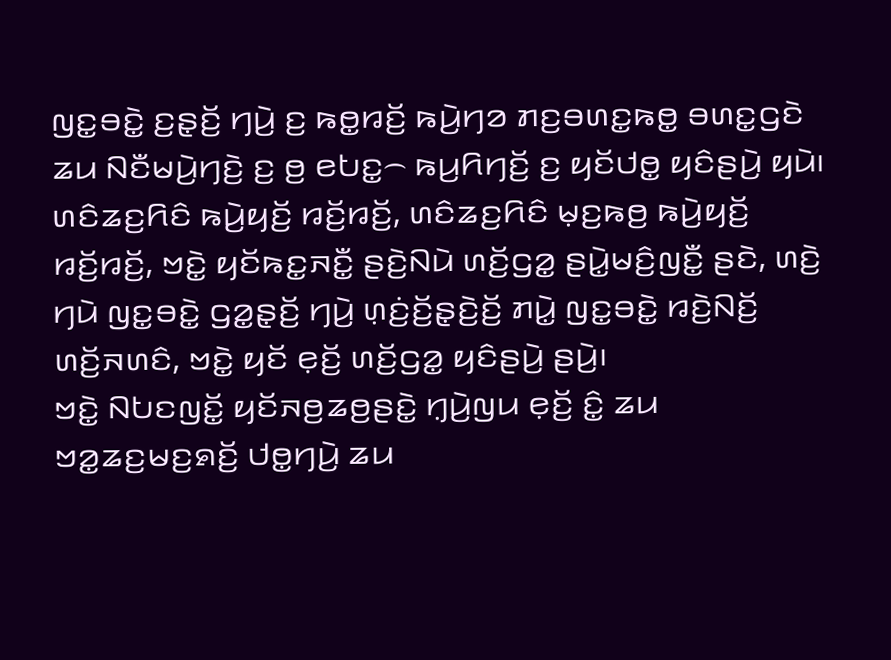ꤜꤢ꤭ꤋꤢꤧ꤭ ꤢ꤬ꤔ꤫ꤢꤩ꤬ ꤚꤣꤧ꤬ ꤢ꤬ ꤒꤥ꤭ꤙꤢꤩ꤬ ꤒꤣꤧ꤬ꤚꤤ ꤊꤢ꤬ꤋꤛꤢ꤭ꤒꤥ꤭ ꤋꤛꤢ꤭ꤞꤢꤧ ꤘꤣ ꤡꤢꤪꤗꤣꤧ꤬ꤚꤢꤧ꤬ ꤢ꤬ ꤥ꤬ ꤕꤝꤢ꤭꤮ ꤒꤣ꤬ꤖꤚꤢꤩ꤬ ꤢ꤬ ꤟꤢꤩꤓꤥ꤭ ꤟꤢꤨꤔꤣꤧ꤬ ꤟꤣꤧ꤯
ꤛꤢꤨꤘꤢ꤬ꤖꤢꤨ ꤒꤣꤧ꤬ꤟꤢꤩ꤬ ꤙꤢꤩ꤬ꤙꤢꤩ꤬, ꤛꤢꤨꤘꤢ꤬ꤖꤢꤨ ꤗ꤫ꤢ꤬ꤒꤥ꤬ ꤒꤣꤧ꤬ꤟꤢꤩ꤬ ꤙꤢꤩ꤬ꤙꤢꤩ꤬, ꤠꤢꤧ꤭ ꤟꤢꤩꤒꤢ꤭ꤏꤢꤪ꤭ ꤔꤢꤧ꤬ꤡꤣꤧ ꤛꤢꤩ꤬ꤞꤤ꤭ ꤔꤣꤧ꤭ꤗꤢꤨ꤬ꤜꤢꤪ꤭ ꤔꤢꤧ, ꤛꤢꤧ꤬ ꤚꤣꤧ ꤜꤢ꤭ꤋꤢꤧ꤭ ꤞꤤ꤭ꤔ꤫ꤢꤩ꤬ ꤚꤣꤧ꤬ ꤛ꤫ꤢꤦ꤬ꤢꤩ꤬ꤔ꤫ꤢꤧ꤬ꤢꤩ꤬ ꤊꤣꤧ꤭ ꤜꤢ꤭ꤋꤢꤧ꤭ ꤙꤢꤧ꤬ꤡꤢꤩ꤬ ꤛꤢꤩ꤬ꤏꤛꤢꤨ, ꤠꤢꤧ꤭ ꤟꤢꤩ ꤕ꤫ꤢꤩ꤬ ꤛꤢꤩ꤬ꤞꤤ꤭ ꤟꤢꤨꤔꤣꤧ꤬ ꤔꤣꤧ꤬꤯
ꤠꤢꤧ꤭ ꤡꤝꤢꤜꤢꤩ꤭ ꤟꤢꤩꤏꤥ꤬ꤘꤥ꤬ꤔꤢꤧ꤭ ꤚ꤫ꤣꤧ꤬ꤜꤣ ꤕ꤫ꤢꤩ꤬ ꤢꤨ꤭ ꤘꤣ ꤠꤤ꤭ꤘꤢ꤬ꤗꤢ꤬ꤎꤢꤩ꤬ ꤓꤥ꤭ꤚꤣꤧ꤬ ꤘꤣ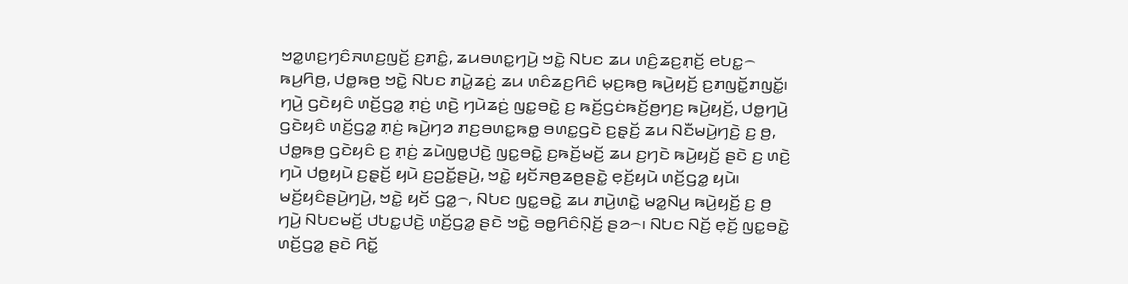ꤠꤤ꤭ꤛꤢ꤬ꤚꤢꤨꤏꤛꤢ꤬ꤜꤢꤩ꤬ ꤢ꤬ꤊꤢꤨ꤭, ꤘꤣꤋꤛꤢ꤭ꤚꤣꤧ꤬ ꤠꤢꤧ꤭ ꤡꤝꤢ ꤘꤣ ꤛꤢꤨ꤬ꤘꤢ꤬ꤊ꤫ꤢꤩ꤬ ꤕꤝꤢ꤭꤮ ꤒꤣ꤬ꤖꤥ꤬, ꤓꤥ꤭ꤒꤥ꤬ ꤠꤢꤧ꤭ ꤡꤝꤢ ꤊꤣꤧ꤭ꤘꤢꤦ꤬ ꤘꤣ ꤛꤢꤨꤘꤢ꤬ꤖꤢꤨ ꤗ꤫ꤢ꤬ꤒꤥ꤬ ꤒꤣꤧ꤬ꤟꤢꤩ꤬ ꤢ꤬ꤊꤜꤢꤩ꤭ꤊꤜꤢꤩ꤭꤯ ꤚꤣꤧ꤬ ꤞꤢꤧꤟꤢꤨ ꤛꤢꤩ꤬ꤞꤤ꤭ ꤊ꤫ꤢꤦ꤬ ꤛꤢꤧ꤬ ꤚꤣꤧꤘꤢꤦ꤬ ꤜꤢ꤭ꤋꤢꤧ꤭ ꤢ꤬ ꤒꤢꤩ꤬ꤞꤢꤦꤒꤢꤩ꤬ꤥ꤬ꤚꤢ꤬ ꤒꤣꤧ꤬ꤟꤢꤩ꤬, ꤓꤥ꤭ꤚꤣꤧ꤬ ꤞꤢꤧꤟꤢꤨ ꤛꤢꤩ꤬ꤞꤤ꤭ ꤊ꤫ꤢꤦ꤬ ꤒꤣꤧ꤬ꤚꤤ ꤊꤢ꤬ꤋꤛꤢ꤭ꤒꤥ꤭ ꤋꤛꤢ꤭ꤞꤢꤧ ꤢ꤬ꤔ꤫ꤢꤩ꤬ ꤘꤣ ꤡꤢꤪꤗꤣꤧ꤬ꤚꤢꤧ꤬ ꤢ꤬ ꤥ꤬, ꤓꤥ꤭ꤒꤥ꤬ ꤞꤢꤧꤟꤢꤨ ꤢ꤬ ꤊ꤫ꤢꤦ꤬ ꤘꤣꤧꤜꤥ꤭ꤓꤢꤧ꤬ ꤜꤢ꤭ꤋꤢꤧ꤭ ꤢ꤬ꤒꤢꤩ꤬ꤗꤢꤩ꤬ ꤘꤣ ꤢ꤬ꤚꤢꤧ ꤒꤣꤧ꤬ꤟꤢꤩ꤬ ꤔꤢꤧ ꤢ꤬ ꤛꤢꤧ꤬ ꤚꤣꤧ ꤓꤥ꤭ꤟꤣꤧ ꤢ꤬ꤔ꤫ꤢꤩ꤬ ꤟꤣꤧ ꤢ꤬ꤑꤢꤩ꤭ꤔꤣꤧ꤬, ꤠꤢꤧ꤭ ꤟꤢꤩꤏꤥ꤬ꤘꤥ꤬ꤔꤢꤧ꤭ ꤕ꤫ꤢꤩ꤬ꤟꤣꤧ ꤛꤢꤩ꤬ꤞꤤ꤭ ꤟꤣꤧ꤯
ꤗꤢꤩ꤬ꤟꤢꤨꤔꤣꤧ꤬ꤚꤣꤧ꤬, ꤠꤢꤧ꤭ ꤟꤢꤩ ꤞꤤ꤭꤮, ꤡꤝꤢ ꤜꤢ꤭ꤋꤢꤧ꤭ ꤘꤣ ꤊꤣꤧ꤬ꤛꤢꤧ꤭ ꤗꤤ꤭ꤡꤣ꤬ ꤒꤣꤧ꤬ꤟꤢꤩ꤬ ꤢ꤬ ꤥ꤬ ꤚꤣꤧ꤬ ꤡꤝꤢꤗꤢꤩ꤬ ꤓꤝꤢ꤭ꤓꤢꤧ꤬ ꤛꤢꤩ꤬ꤞꤤ꤭ ꤔꤢꤧ ꤠꤢꤧ꤭ ꤋꤥ꤭ꤖꤢꤨꤡ꤫ꤢꤩ꤬ ꤔꤤ꤮꤯ ꤡꤝꤢ ꤡꤢꤩ꤬ ꤕ꤫ꤢꤩ꤬ ꤜꤢ꤭ꤋꤢꤧ꤭ ꤛꤢꤩ꤬ꤞꤤ꤭ ꤔꤢꤧ ꤖꤢꤩ꤭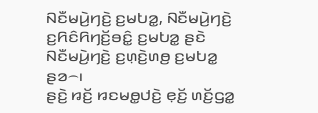ꤡꤢꤪꤗꤣꤧ꤬ꤚꤢꤧ꤬ ꤢ꤬ꤗꤝꤤ꤭, ꤡꤢꤪꤗꤣꤧ꤬ꤚꤢꤧ꤬ ꤢ꤬ꤖꤢꤨꤖꤚꤢꤩ꤬ꤋꤢꤨ꤭ ꤢ꤬ꤗꤝꤤ꤭ ꤔꤢꤧ ꤡꤢꤪꤗꤣꤧ꤬ꤚꤢꤧ꤬ ꤢ꤬ꤛ꤫ꤢꤧ꤬ꤛꤥ꤬ ꤢ꤬ꤗꤝꤤ꤭ ꤔꤤ꤮꤯
ꤔꤢꤧ꤬ ꤙꤢꤩ꤬ ꤙꤢꤗꤥ꤭ꤓꤢꤧ꤬ ꤕ꤫ꤢꤩ꤬ ꤛꤢꤩ꤬ꤞꤤ꤭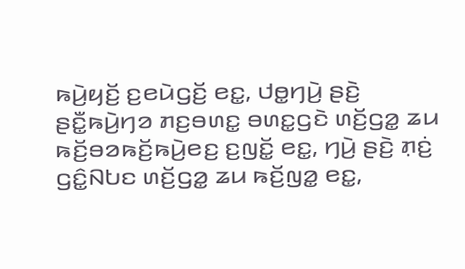ꤒꤣꤧ꤬ꤟꤢꤩ꤬ ꤢ꤬ꤕꤣꤧꤞꤢꤩ꤬ ꤕꤢ꤭, ꤓꤥ꤭ꤚꤣꤧ꤬ ꤔꤢꤧ꤬ ꤔꤢꤪ꤭ꤒꤣꤧ꤬ꤚꤤ ꤊꤢ꤬ꤋꤛꤢ꤭ ꤋꤛꤢ꤭ꤞꤢꤧ ꤛꤢꤩ꤬ꤞꤤ꤭ ꤘꤣ ꤒꤢꤩ꤬ꤋꤤꤒꤢꤩ꤬ꤒꤣꤧ꤬ꤕꤢ꤬ ꤢ꤬ꤜꤢꤩ꤭ ꤕꤢ꤭, ꤚꤣꤧ꤬ ꤔꤢꤧ꤬ ꤊ꤫ꤢꤦ꤬ ꤞꤢꤨ꤭ꤡꤝꤢ ꤛꤢꤩ꤬ꤞꤤ꤭ ꤘꤣ ꤒꤢꤩ꤬ꤜꤤ꤭ ꤕꤢ꤭,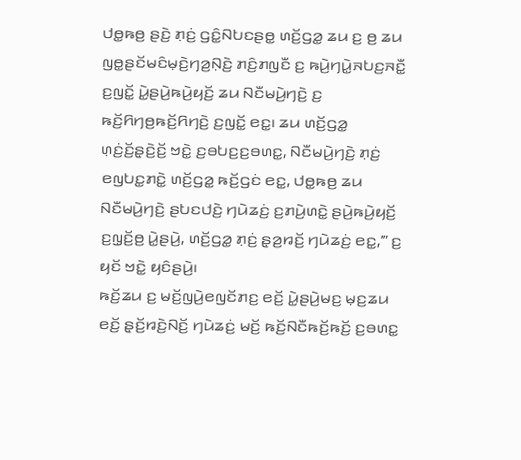ꤓꤥ꤭ꤒꤥ꤬ ꤔꤢꤧ꤬ ꤊ꤫ꤢꤦ꤬ ꤞꤢꤨ꤭ꤡꤝꤢꤔꤥ꤭ ꤛꤢꤩ꤬ꤞꤤ꤭ ꤘꤣ ꤢ꤬ ꤥ꤬ ꤘꤣ ꤜꤥ꤭ꤔꤢꤩꤗꤢꤨꤗ꤫ꤢꤧ꤬ꤚꤤ꤬ꤡ꤫ꤢꤧ꤬ ꤊꤢꤨ꤬ꤊꤜꤢꤪ ꤢ꤬ ꤒꤣꤧ꤬ꤚꤣꤧ꤭ꤏꤝꤢ꤬ꤏꤢꤪ꤭ ꤢ꤬ꤜꤢꤩ꤭ ꤣꤧ꤭ꤔꤣꤧ꤬ꤒꤣꤧ꤬ꤟꤢꤩ꤬ ꤘꤣ ꤡꤢꤪꤗꤣꤧ꤬ꤚꤢꤧ꤬ ꤢ꤬ ꤒꤢꤩ꤬ꤖꤚꤥ꤬ꤒꤢꤩ꤬ꤖꤚꤢꤧ꤬ ꤢ꤬ꤜꤢꤩ꤭ ꤕꤢ꤭꤯ ꤘꤣ ꤛꤢꤩ꤬ꤞꤤ꤭ ꤛ꤫ꤢꤦ꤬ꤢꤩ꤬ꤔ꤫ꤢꤧ꤬ꤢꤩ꤬ ꤠꤢꤧ꤭ ꤢ꤬ꤋꤝꤢ꤬ꤢ꤬ꤋꤛꤢ꤭, ꤡꤢꤪꤗꤣꤧ꤬ꤚꤢꤧ꤬ ꤊ꤫ꤢꤦ꤬ ꤕꤜꤝꤢ꤭ꤊꤢꤧ꤭ ꤛꤢꤩ꤬ꤞꤤ꤭ ꤒꤢꤩ꤬ꤞꤢꤦ ꤕꤢ꤭, ꤓꤥ꤭ꤒꤥ꤬ ꤘꤣ ꤡꤢꤪꤗꤣꤧ꤬ꤚꤢꤧ꤬ ꤔꤝꤢꤓꤢꤧ꤬ ꤚꤣꤧꤘꤢꤦ꤬ ꤢ꤬ꤊꤣꤧ꤬ꤛꤢꤧ꤭ ꤔꤣꤧ꤬ꤒꤣꤧ꤬ꤟꤢꤩ꤬ ꤢ꤬ꤜ꤫ꤢꤩ꤬ꤥ꤬ ꤣꤧ꤭ꤔꤣꤧ꤬, ꤛꤢꤩ꤬ꤞꤤ꤭ ꤊ꤫ꤢꤦ꤬ ꤔ꤫ꤤ꤬ꤙꤢꤩ꤬ ꤚꤣꤧꤘꤢꤦ꤬ ꤕꤢ꤭,’” ꤢ꤬ ꤟꤢꤩ ꤠꤢꤧ꤭ ꤟꤢꤨꤔꤣꤧ꤬꤯
ꤒꤢꤩ꤬ꤘꤣ ꤢ꤬ ꤗꤢꤩ꤬ꤜꤣꤧ꤬ꤕꤜꤢꤩꤊꤢ꤬ ꤕꤢꤩ꤬ ꤣꤧ꤭ꤔꤣꤧ꤬ꤗꤢ꤬ ꤗ꤫ꤢ꤬ꤘꤣ ꤕꤢꤩ꤬ ꤔ꤫ꤢꤩ꤬ꤙꤢꤧ꤬ꤡꤢꤩ꤬ ꤚꤣꤧꤘꤢꤦ꤬ ꤗꤢꤩ꤬ ꤒꤢꤩ꤬ꤡꤢꤪꤒꤢꤩ꤬ꤒꤢꤩ꤬ ꤢ꤬ꤋꤛꤢ꤭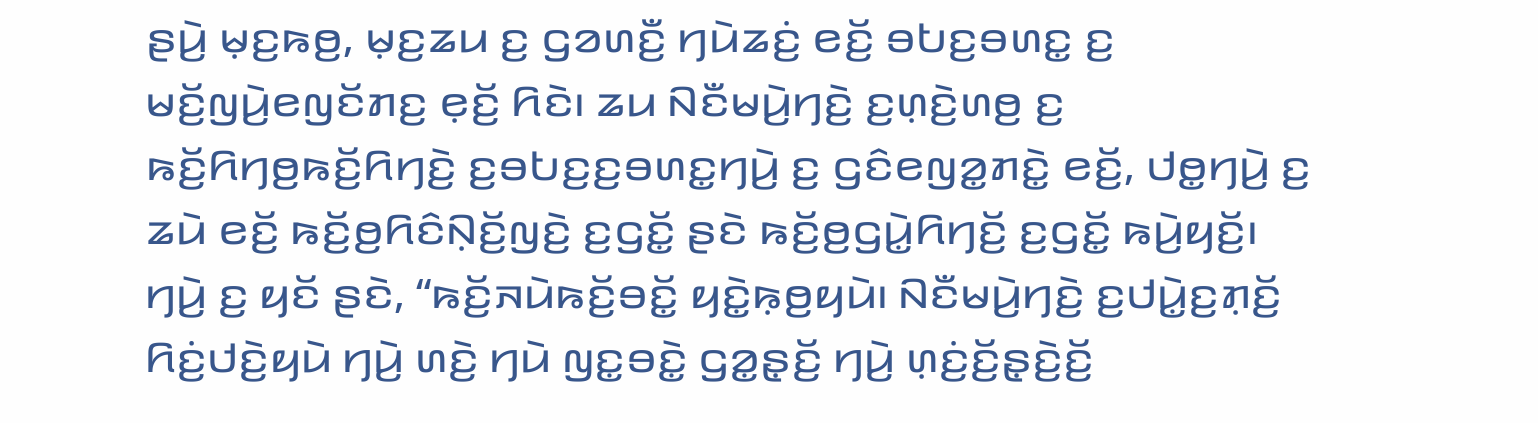ꤔꤣꤧ꤬ ꤗ꤫ꤢ꤬ꤒꤥ꤬, ꤗ꤫ꤢ꤬ꤘꤣ ꤢ꤬ ꤞꤤꤛꤢꤪ꤬ ꤚꤣꤧꤘꤢꤦ꤬ ꤕꤢꤩ꤬ ꤋꤝꤢ꤬ꤋꤛꤢ꤭ ꤢ꤬ ꤗꤢꤩ꤬ꤜꤣꤧ꤬ꤕꤜꤢꤩꤊꤢ꤬ ꤕ꤫ꤢꤩ꤬ ꤖꤢꤧ꤯ ꤘꤣ ꤡꤢꤪꤗꤣꤧ꤬ꤚꤢꤧ꤬ ꤢ꤬ꤛ꤫ꤢꤧ꤬ꤛꤥ꤬ ꤢ꤬ ꤒꤢꤩ꤬ꤖꤚꤥ꤬ꤒꤢꤩ꤬ꤖꤚꤢꤧ꤬ ꤢ꤬ꤋꤝꤢ꤬ꤢ꤬ꤋꤛꤢ꤭ꤚꤣꤧ꤬ ꤢ꤬ ꤞꤢꤨꤕꤜꤤ꤭ꤊꤢꤧ꤭ ꤕꤢꤩ꤬, ꤓꤥ꤭ꤚꤣꤧ꤬ ꤢ꤬ ꤘꤣꤧ ꤕꤢꤩ꤬ ꤒꤢꤩ꤬ꤥ꤬ꤖꤢꤨꤡ꤫ꤢꤩ꤬ꤜꤢꤧ꤬ ꤢ꤬ꤞꤢꤩ꤭ ꤔꤢꤧ ꤒꤢꤩ꤬ꤥ꤬ꤞꤣꤧ꤭ꤖꤚꤢꤩ꤬ ꤢ꤬ꤞꤢꤩ꤭ ꤒꤣꤧ꤬ꤟꤢꤩ꤬꤯
ꤚꤣꤧ꤬ ꤢ꤬ ꤟꤢꤩ ꤔꤢꤧ, “ꤒꤢꤩ꤬ꤏꤣꤧꤒꤢꤩ꤬ꤋꤢꤩ꤭ ꤟꤢꤧ꤭ꤒ꤫ꤥ꤬ꤟꤣꤧ꤯ ꤡꤢꤪꤗꤣꤧ꤬ꤚꤢꤧ꤬ ꤢ꤬ꤓꤣꤧ꤭ꤢ꤬ꤊ꤫ꤢꤩ꤬ ꤖꤢꤦ꤬ꤓꤢꤧ꤬ꤟꤣꤧ ꤚꤣꤧ꤬ ꤛꤢꤧ꤬ ꤚꤣꤧ ꤜꤢ꤭ꤋꤢꤧ꤭ ꤞꤤ꤭ꤔ꤫ꤢꤩ꤬ ꤚꤣꤧ꤬ ꤛ꤫ꤢꤦ꤬ꤢꤩ꤬ꤔ꤫ꤢꤧ꤬ꤢꤩ꤬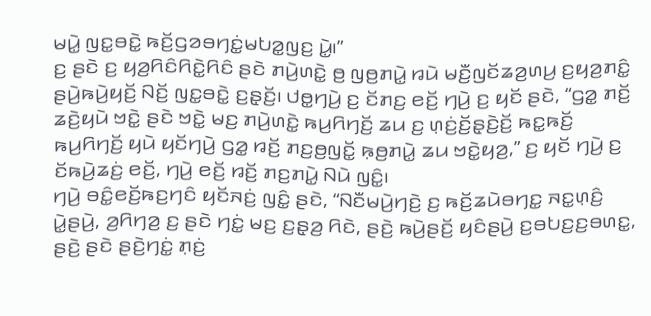ꤗꤣꤧ꤭ ꤜꤢ꤭ꤋꤢꤧ꤭ ꤒꤢꤩ꤬ꤞꤤꤋꤚꤢꤦ꤭ꤗꤝꤤ꤭ꤜꤢ꤬ ꤣꤧ꤭꤯”
ꤢ꤬ ꤔꤢꤧ ꤢ꤬ ꤟꤤ꤬ꤖꤢꤨꤖꤢꤧ꤭ꤖꤢꤨ ꤔꤢꤧ ꤊꤣꤧ꤬ꤛꤢꤧ꤭ ꤥ꤬ ꤜꤥ꤬ꤊꤣꤧ꤭ ꤙꤣꤧ ꤗꤢꤪ꤬ꤜꤢꤩꤘꤤ꤬ꤛꤣ꤬ ꤢ꤬ꤟꤤ꤬ꤊꤢꤨ꤭ ꤔꤣꤧ꤬ꤒꤣꤧ꤬ꤟꤢꤩ꤬ ꤡꤢꤩ꤬ ꤜꤢ꤭ꤋꤢꤧ꤭ ꤢ꤬ꤔ꤫ꤢꤩ꤬꤯ ꤓꤥ꤭ꤚꤣꤧ꤬ ꤢ꤬ ꤢꤩꤊꤢ꤬ ꤕꤢꤩ꤬ ꤚꤣꤧ꤬ ꤢ꤬ ꤟꤢꤩ ꤔꤢꤧ, “ꤞꤤ꤭ ꤊꤢꤩ꤬ ꤘꤢꤧ꤬ꤟꤣꤧ ꤠꤢꤧ꤭ ꤔꤢꤧ ꤠꤢꤧ꤭ ꤗꤢ꤬ ꤊꤣꤧ꤬ꤛꤢꤧ꤭ ꤒꤣ꤬ꤖꤚꤢꤩ꤬ ꤘꤣ ꤢ꤬ ꤛ꤫ꤢꤦ꤬ꤢꤩ꤬ꤔ꤫ꤢꤧ꤬ꤢꤩ꤬ ꤒꤢ꤭ꤒꤢꤩ꤬ ꤒꤣ꤬ꤖꤚꤢꤩ꤬ ꤟꤣꤧ ꤟꤢꤩꤚꤣꤧ꤬ ꤞꤤ꤭ ꤙꤢꤩ꤬ ꤊꤢ꤬ꤥ꤬ꤜꤢꤩ꤭ ꤒ꤫ꤥ꤬ꤊꤣꤧ꤭ ꤘꤣ ꤠꤢꤧ꤭ꤟꤤ꤬,” ꤢ꤬ ꤟꤢꤩ ꤚꤣꤧ꤬ ꤢ꤬ ꤢꤩꤒꤣꤧ꤬ꤘꤢꤦ꤬ ꤕꤢꤩ꤬, ꤚꤣꤧ꤬ ꤕꤢꤩ꤬ ꤙꤢꤩ꤬ ꤊꤢ꤬ꤊꤣꤧ꤭ ꤡꤣꤧ ꤜꤢꤨ꤭꤯
ꤚꤣꤧ꤬ ꤋꤢꤨ꤭ꤕꤢꤩ꤬ꤒꤢ꤬ꤚꤢꤨ ꤟꤢꤩꤏꤢꤦ꤬ ꤜꤢꤨ꤭ ꤔꤢꤧ, “ꤡꤢꤪꤗꤣꤧ꤬ꤚꤢꤧ꤬ ꤢ꤬ ꤒꤢꤩ꤬ꤘꤣꤧꤋꤚꤢ꤭ ꤏꤢ꤭ꤛ꤫ꤢꤨ꤬ ꤣꤧ꤭ꤔꤣꤧ꤬, ꤤ꤬ꤖꤚꤤ꤬ ꤢ꤬ ꤔꤢꤧ ꤚꤢꤦ꤭ ꤗꤢ꤬ ꤢ꤬ꤔ꤫ꤤ꤬ ꤖꤢꤧ, ꤔꤢꤧ꤬ ꤒꤣꤧ꤬ꤔꤢꤩ꤬ ꤟꤢꤨꤔꤣꤧ꤬ ꤢ꤬ꤋꤝꤢ꤬ꤢ꤬ꤋꤛꤢ꤭, ꤔꤢꤧ꤬ ꤔꤢꤧ ꤔꤢꤧ꤬ꤚꤢꤦ꤭ ꤊ꤫ꤢꤦ꤬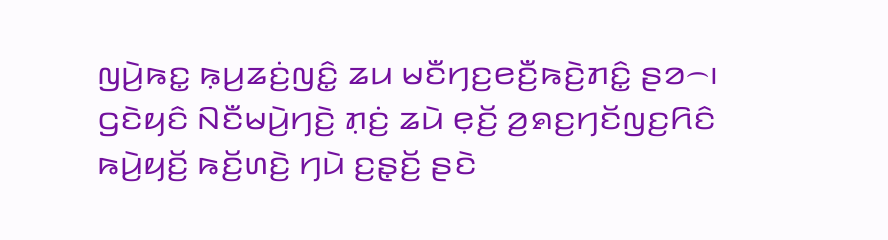ꤜꤣꤧ꤬ꤒꤢ꤭ ꤒ꤫ꤣ꤬ꤘꤢꤦ꤬ꤜꤢꤨ꤭ ꤘꤣ ꤗꤢꤪꤚꤢ꤬ꤕꤢꤪ꤬ꤒꤢꤧ꤬ꤊꤢꤨ꤭ ꤔꤤ꤮꤯
ꤞꤢꤧꤟꤢꤨ ꤡꤢꤪꤗꤣꤧ꤬ꤚꤢꤧ꤬ ꤊ꤫ꤢꤦ꤬ ꤘꤣꤧ ꤕ꤫ꤢꤩ꤬ ꤤ꤬ꤎꤢ꤬ꤚꤢꤩꤜꤢ꤬ꤖꤢꤨ ꤒꤣꤧ꤬ꤟꤢꤩ꤬ ꤒꤢꤩ꤬ꤛꤢꤧ꤬ ꤚꤣꤧ ꤢ꤬ꤔ꤫ꤢꤩ꤬ ꤔꤢꤧ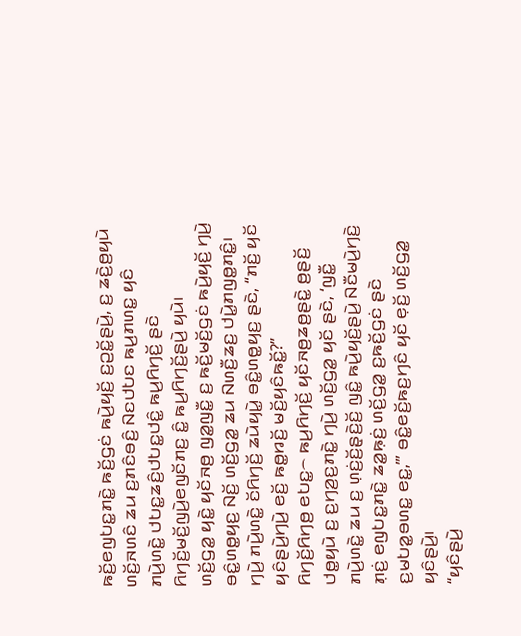ꤒꤢꤩ꤬ꤕꤜꤝꤢ꤭ꤊꤢꤧ꤭ ꤒꤢꤩ꤬ꤞꤢꤦ ꤒꤣꤧ꤬ꤟꤢꤩ꤬ ꤢ꤬ꤑꤢꤩ꤭ꤔꤣꤧ꤬, ꤢ꤬ ꤘꤢꤧ꤬ꤥ꤬ꤟꤣꤧ ꤛꤢꤩ꤬ꤏꤛꤢꤨ ꤘꤣ ꤢ꤬ꤊꤢꤨꤋꤢꤨ꤬ ꤡꤢꤓꤝꤢ ꤒꤣ꤬ꤊꤛꤢ꤭ ꤟꤢꤨ ꤊꤣꤧ꤬ꤛꤢꤧ꤭ ꤓꤝꤢ꤭ꤘꤢꤨ꤬ꤓꤝꤢ꤭ꤓꤢꤨ꤭ ꤒꤣ꤬ꤖꤚꤢꤩ꤬ ꤔꤢꤧ ꤖꤚꤢꤩ꤬ꤗꤢꤩ꤬ꤜꤣꤧ꤬ꤕꤜꤢꤩꤊꤢ꤬ ꤢꤨ꤭ ꤒꤣ꤬ꤖꤚꤢꤩ꤬ꤔꤣꤧ꤬ ꤟꤣꤧ꤯
ꤛꤢꤩ꤬ꤞꤤ꤭ ꤟꤢꤧ꤭ ꤟꤢꤩꤏꤥ꤬ ꤜꤤ꤭ꤜꤢꤪ꤭ ꤢ꤬ ꤒꤢꤩ꤬ꤗꤢꤩ꤬ꤞꤢꤦ ꤒꤣꤧ꤬ꤟꤢꤩ꤬ ꤚꤣꤧ꤬ ꤋꤢꤨ꤭ꤛꤥ꤭ꤟꤢ꤬ ꤡꤢꤩ꤬ ꤛꤢꤩ꤬ꤞꤤ꤭ ꤘꤣ ꤡꤛꤢꤪ꤬ꤘꤢ꤬ ꤓꤣꤧ꤭ꤊꤜꤥ꤭ꤊꤢꤨ꤭꤯
ꤚꤣꤧ꤬ ꤊꤣꤧ꤬ꤛꤢꤧ꤭ ꤢꤩꤖꤚꤢꤩ꤬ ꤘꤣꤧꤟꤣꤧ꤭ ꤋꤢꤨ꤭ꤛꤥ꤭ꤟꤢ꤬ ꤔꤢꤧ, “ꤊꤢꤩ꤬ ꤟꤢꤩ ꤟꤢꤨꤔꤣꤧ꤬ꤚꤣꤧ꤬ ꤕꤢꤩ꤬ ꤒꤥ꤭ꤙꤢꤩ꤬ ꤗꤢꤩ꤬ꤟꤢꤨꤒꤢꤩ꤭?”
ꤖꤚꤢꤩ꤬ꤖꤚꤥ꤬ ꤕꤝꤢ꤭꤮ ꤒꤣ꤬ꤖꤚꤢꤩ꤬ ꤟꤢꤩꤏꤥ꤬ꤘꤥ꤬ꤔꤢꤧ꤭ ꤥ꤬ꤔꤢꤩ꤬ ꤓꤥ꤭ꤟꤣꤧ ꤢ꤬ ꤢ꤬ꤚꤤ꤬ꤢ꤬ꤊꤢꤧ꤭ ꤚꤣꤧ꤬ ꤛꤢꤩ꤬ꤞꤤ꤭ ꤟꤢꤩ ꤔꤢꤧ, ‘ꤜꤢꤪ꤭ ꤊꤣꤧ꤬ꤛꤢꤧ꤭ ꤘꤣ ꤢ꤬ ꤛ꤫ꤢꤦ꤬ꤢꤩ꤬ꤔ꤫ꤢꤧ꤬ꤢꤩ꤬ ꤜꤢꤨ꤭ ꤒꤣꤧ꤬ꤟꤢꤩ꤬ꤔꤣꤧ꤬ ꤡꤢꤪꤗꤣꤧ꤬ꤚꤢꤧ꤬ ꤊ꤫ꤢꤦ꤬ ꤕꤜꤝꤢ꤭ꤊꤢꤧ꤭ ꤘꤤ꤭ꤒ꤫ꤢꤦ꤬ ꤛꤢꤩ꤬ꤞꤤ꤭ ꤢ꤬ꤒꤢꤩ꤬ꤞꤢꤦ ꤔꤢꤧ ꤢ꤬ꤗꤝꤤ꤭ꤋꤛꤢ꤭ ꤕꤢ꤭,’” ꤋꤢꤨ꤭ꤕꤢꤩ꤬ꤒꤢ꤬ꤚꤢꤨ ꤟꤢꤩ ꤕ꤫ꤢꤩ꤬ ꤛꤢꤩ꤬ꤞꤤ꤭ ꤟꤢꤨꤔꤣꤧ꤬꤯
“ꤟꤢꤨꤔꤣꤧ꤬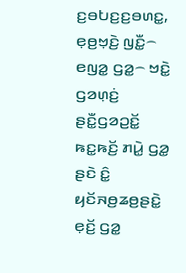ꤢ꤬ꤋꤝꤢ꤬ꤢ꤬ꤋꤛꤢ꤭, ꤕ꤫ꤥ꤬ꤠ꤫ꤢꤧ꤬ ꤜꤢꤪ꤭꤮ ꤕꤜꤤ꤭ ꤞꤤ꤭꤮ ꤠꤢꤧ꤭ ꤞꤤꤛ꤫ꤢꤦ꤬ ꤔꤢꤪ꤭ꤞꤤꤑꤢꤩ꤭ ꤒꤢ꤭ꤒꤢꤩ꤬ ꤊꤣꤧ꤭ ꤞꤤ꤭ ꤔꤢꤧ ꤢꤨ꤭ ꤟꤢꤩꤏꤥ꤬ꤘꤥ꤬ꤔꤢꤧ꤭ ꤕ꤫ꤢꤩ꤬ ꤞꤤ꤭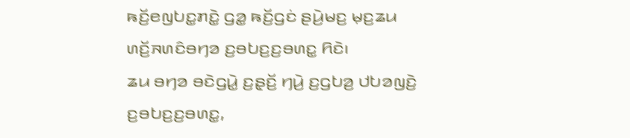ꤒꤢꤩ꤬ꤕꤜꤝꤢ꤭ꤊꤢꤧ꤭ ꤞꤤ꤭ ꤒꤢꤩ꤬ꤞꤢꤦ ꤔꤣꤧ꤬ꤗꤢ꤬ ꤗ꤫ꤢ꤬ꤘꤣ ꤛꤢꤩ꤬ꤏꤛꤢꤨꤋꤚꤤ ꤢ꤬ꤋꤝꤢ꤬ꤢ꤬ꤋꤛꤢ꤭ ꤖꤢꤧ꤯
ꤘꤣ ꤋꤚꤤ ꤋꤢꤧꤞꤣꤧ꤭ ꤢ꤬ꤔ꤫ꤢꤩ꤬ ꤚꤣꤧ꤬ ꤢ꤬ꤞꤝꤤ꤬ ꤓꤝꤤꤜꤢꤧ꤬ ꤢ꤬ꤋꤝꤢ꤬ꤢ꤬ꤋꤛꤢ꤭,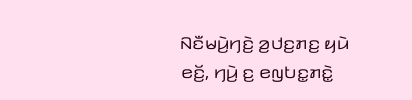ꤡꤢꤪꤗꤣꤧ꤬ꤚꤢꤧ꤬ ꤤ꤬ꤓꤢ꤬ꤊꤢ꤬ ꤟꤣꤧ ꤕꤢꤩ꤬, ꤚꤣꤧ꤬ ꤢ꤬ ꤕꤜꤝꤢ꤭ꤊꤢꤧ꤭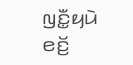ꤜꤢꤪ꤭ꤟꤣꤧ ꤕꤢꤩ꤬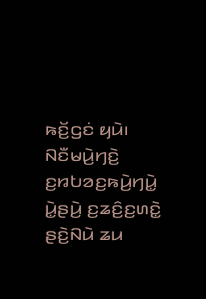ꤒꤢꤩ꤬ꤞꤢꤦ ꤟꤣꤧ꤯ ꤡꤢꤪꤗꤣꤧ꤬ꤚꤢꤧ꤬ ꤢ꤬ꤙꤝꤤꤢ꤬ꤒꤣꤧ꤬ꤚꤣꤧ꤭ ꤣꤧ꤭ꤔꤣꤧ꤬ ꤢ꤬ꤘꤢꤨ꤬ꤢ꤬ꤛꤢꤧ꤭ ꤔꤢꤧ꤬ꤡꤣꤧ ꤘꤣ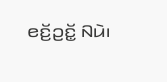ꤕꤢꤩ꤬ꤑꤢꤩ꤭ ꤡꤣꤧ꤯